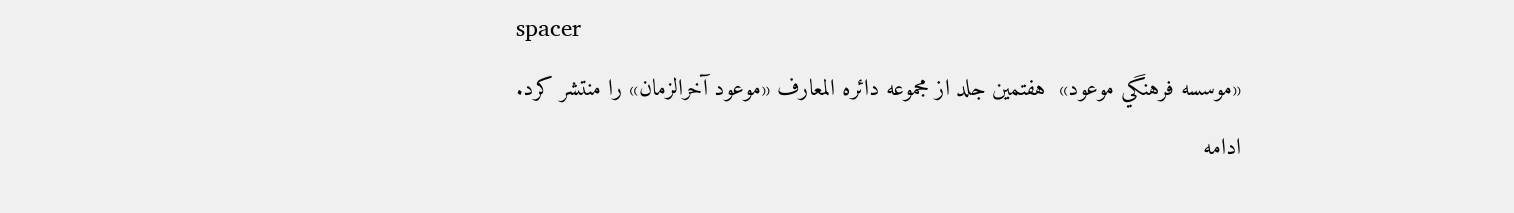spacer
«موسسه فرهنگي موعود»  هفتمين جلد از مجموعه دائره المعارف «موعود آخرالزمان» را منتشر کرد.
ادامه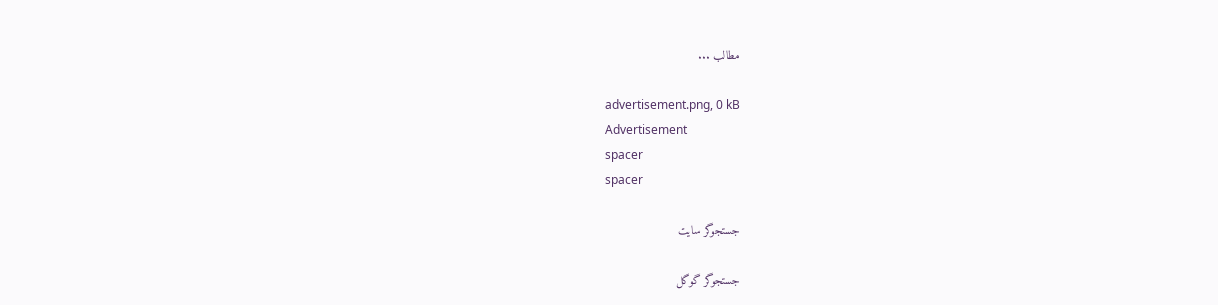مطالب ...

advertisement.png, 0 kB
Advertisement
spacer
spacer

جستجوگر سايت

جستجوگر گوگل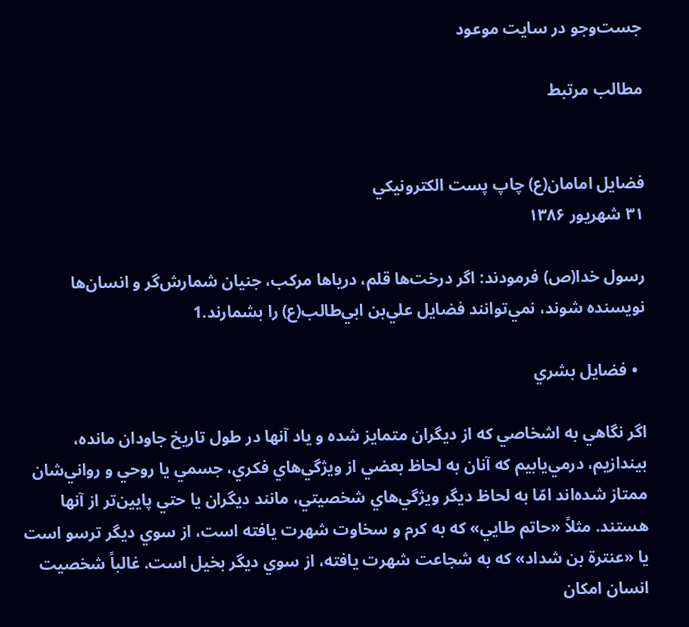جست‌وجو در سايت موعود

مطالب مرتبط


فضايل امامان(ع) چاپ پست الكترونيكي
۳۱ شهريور ۱۳۸۶

رسول خدا(ص) فرمودند: اگر درخت‌ها قلم، درياها مركب، جنيان شمارش‌گر و انسان‌ها نويسنده شوند، نمي‌توانند فضايل علي‌بن ابي‌طالب(ع) را بشمارند.1

  • فضايل بشري

اگر نگاهي به اشخاصي كه از ديگران متمايز شده و ياد آنها در طول تاريخ جاودان مانده، بيندازيم، درمي‌يابيم كه آنان به لحاظ بعضي از ويژگي‌هاي فكري، جسمي يا روحي و رواني‌شان ممتاز شده‌اند امّا به لحاظ ديگر ويژگي‌هاي شخصيتي، مانند ديگران يا حتي پايين‌تر از آنها هستند. مثلاً «حاتم طايي» كه به كرم و سخاوت شهرت يافته است، از سوي ديگر ترسو است يا «عنترة بن شداد» كه به شجاعت شهرت يافته، از سوي ديگر بخيل است. غالباً شخصيت انسان امكان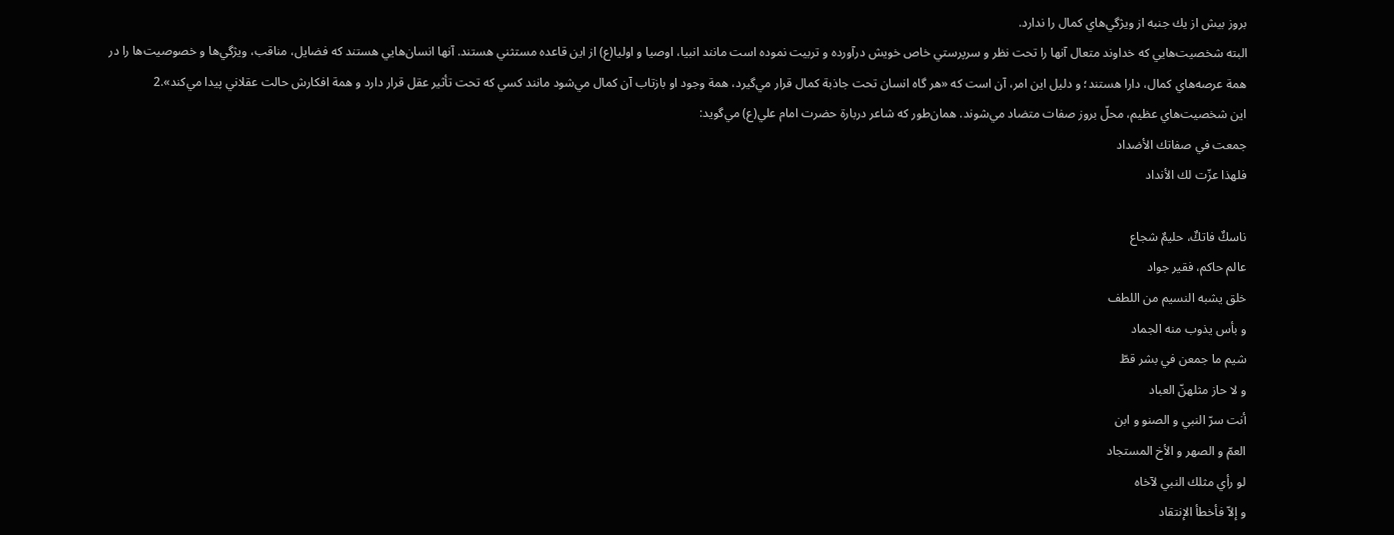بروز بيش از يك جنبه از ويژگي‌هاي كمال را ندارد.
البته شخصيت‌هايي كه خداوند متعال آنها را تحت نظر و سرپرستي خاص خويش درآورده و تربيت نموده است مانند انبيا، اوصيا و اوليا(ع) از اين قاعده مستثني هستند. آنها انسان‌هايي هستند كه فضايل، مناقب، ويژگي‌ها و خصوصيت‌ها را در همة عرصه‌هاي كمال، دارا هستند؛ و دليل اين امر، آن است كه «هر گاه انسان تحت جاذبة كمال قرار مي‌گيرد، همة وجود او بازتاب آن كمال مي‌شود مانند كسي كه تحت تأثير عقل قرار دارد و همة افكارش حالت عقلاني پيدا مي‌كند».2
اين شخصيت‌هاي عظيم، محلّ بروز صفات متضاد مي‌شوند. همان‌طور كه شاعر دربارة حضرت امام علي(ع) مي‌گويد:
جمعت في صفاتك الأضداد
فلهذا عزّت لك الأنداد

ناسكٌ فاتكٌ، حليمٌ شجاع
عالم حاكم، فقير جواد
خلق يشبه النسيم من اللطف
و بأس يذوب منه الجماد
شيم ما جمعن في بشر قطّ
و لا حاز مثلهنّ العباد
أنت سرّ النبي و الصنو و ابن
العمّ و الصهر و الأخ المستجاد
لو رأي مثلك النبي لآخاه
و إلاّ فأخطأ الإنتقاد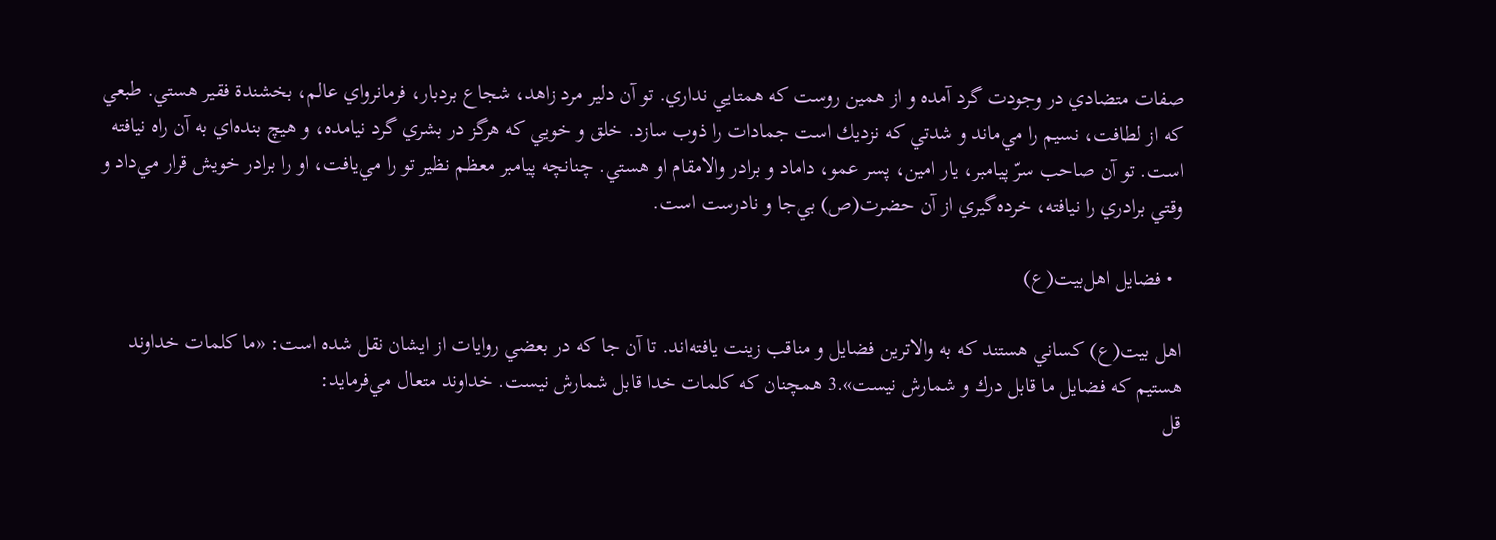صفات متضادي در وجودت گرد آمده و از همين روست كه همتايي نداري. تو آن دلير مرد زاهد، شجاع بردبار، فرمانرواي عالم، بخشندة فقير هستي. طبعي كه از لطافت، نسيم را مي‌ماند و شدتي كه نزديك است جمادات را ذوب سازد. خلق و خويي كه هرگز در بشري گرد نيامده، و هيچ بنده‌اي به آن راه نيافته است. تو آن صاحب سرّ پيامبر، يار امين، پسر عمو، داماد و برادر والامقام او هستي. چنانچه پيامبر معظم نظير تو را مي‌يافت، او را برادر خويش قرار مي‌داد و وقتي برادري را نيافته، خرده‌گيري از آن حضرت(ص) بي‌جا و نادرست است.

  • فضايل اهل‌بيت(ع)

اهل بيت(ع) كساني هستند كه به والاترين فضايل و مناقب زينت يافته‌اند. تا آن جا كه در بعضي روايات از ايشان نقل شده است: «ما كلمات خداوند هستيم كه فضايل ما قابل درك و شمارش نيست».3 همچنان كه كلمات خدا قابل شمارش نيست. خداوند متعال مي‌فرمايد:
قل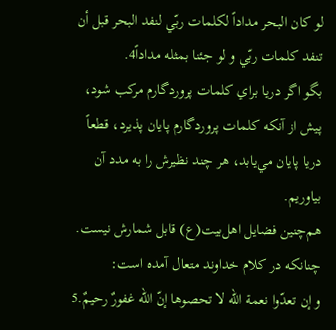لو كان البحر مداداً لكلمات ربّي لنفد البحر قبل أن تنفد كلمات ربّي و لو جئنا بمثله مداداً4.
بگو اگر دريا براي كلمات پروردگارم مركب شود، پيش از آنكه كلمات پروردگارم پايان پذيرد، قطعاً دريا پايان مي‌يابد، هر چند نظيرش را به مدد ‍‌آن بياوريم.
هم‌چنين فضايل اهل‌بيت(ع) قابل شمارش نيست. چنانكه در كلام خداوند متعال آمده است:
و إن تعدّوا نعمة الله لا تحصوها إنّ الله غفورٌ رحيمٌ.5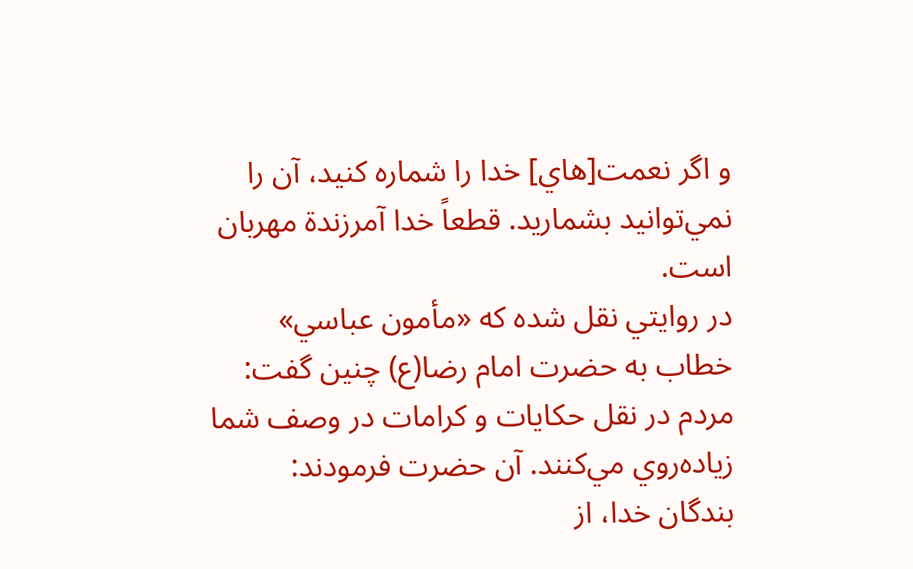و اگر نعمت‌[هاي] خدا را شماره كنيد، آن را نمي‌توانيد بشماريد. قطعاً خدا آمرزندة مهربان است.
در روايتي نقل شده كه «مأمون عباسي» خطاب به حضرت امام رضا(ع) چنين گفت: مردم در نقل حكايات و كرامات در وصف شما زياده‌روي مي‌كنند. آن حضرت فرمودند:
بندگان خدا، از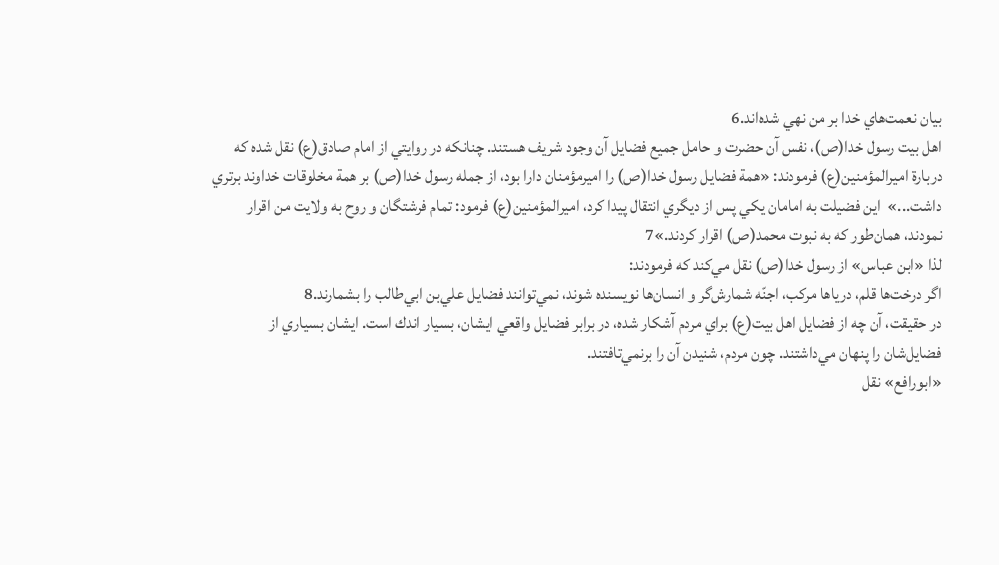بيان نعمت‌هاي خدا بر من نهي شده‌اند.6
اهل بيت رسول خدا(ص)، نفس آن حضرت و حامل جميع فضايل آن وجود شريف هستند. چنانكه در روايتي از امام صادق(ع) نقل شده كه دربارة اميرالمؤمنين(ع) فرمودند: «همة فضايل رسول خدا(ص) را اميرمؤمنان دارا بود، از جمله رسول خدا(ص) بر همة مخلوقات خداوند برتري داشت...»  اين فضيلت به امامان يكي پس از ديگري انتقال پيدا كرد، اميرالمؤمنين(ع) فرمود: تمام فرشتگان و روح به ولايت من اقرار نمودند، همان‌طور كه به نبوت محمد(ص) اقرار كردند.»7
لذا «ابن عباس» از رسول خدا(ص) نقل مي‌كند كه فرمودند:
اگر درخت‌ها قلم، درياها مركب، اجنّه شمارش‌گر و انسان‌ها نويسنده شوند، نمي‌توانند فضايل علي‌بن ابي‌طالب را بشمارند.8
در حقيقت، آن چه از فضايل اهل بيت(ع) براي مردم آشكار شده، در برابر فضايل واقعي ايشان، بسيار اندك است. ايشان بسياري از فضايل‌شان را پنهان مي‌داشتند. چون مردم، شنيدن آن را برنمي‌تافتند.
«ابورافع» نقل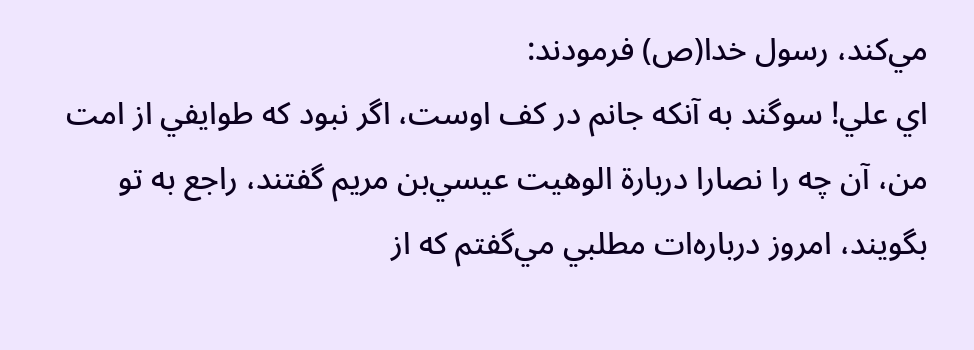مي‌كند، رسول خدا(ص) فرمودند:
اي علي! سوگند به آنكه جانم در كف اوست، اگر نبود كه طوايفي از امت من، آن چه را نصارا دربارة الوهيت عيسي‌بن مريم گفتند، راجع به تو بگويند، امروز درباره‌ات مطلبي مي‌گفتم كه از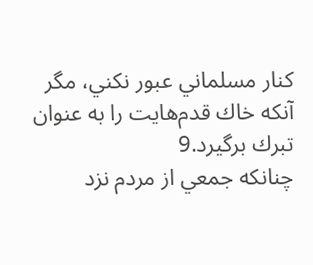كنار مسلماني عبور نكني، مگر آنكه خاك قدم‌هايت را به عنوان تبرك برگيرد.9
چنانكه جمعي از مردم نزد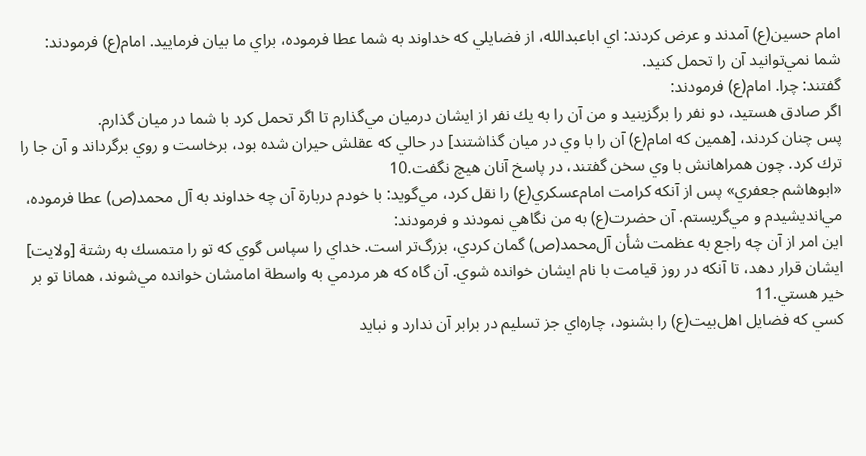امام حسين(ع) آمدند و عرض كردند: اي اباعبدالله، از فضايلي كه خداوند به شما عطا فرموده، براي ما بيان فرماييد. امام(ع) فرمودند:
شما نمي‌توانيد آن را تحمل كنيد.
گفتند: چرا. امام(ع) فرمودند:
اگر صادق هستيد، دو نفر را برگزينيد و من آن را به يك نفر از ايشان درميان مي‌گذارم تا اگر تحمل كرد با شما در ميان گذارم.
پس چنان كردند، [همين كه امام(ع) آن را با وي در ميان گذاشتند] در حالي كه عقلش حيران شده بود، برخاست و روي برگرداند و آن جا را ترك كرد. چون همراهانش با وي سخن گفتند، در پاسخ آنان هيچ نگفت.10
«ابوهاشم جعفري» پس از آنكه كرامت امام‌عسكري(ع) را نقل كرد، مي‌گويد: با خودم دربارة آن چه خداوند به آل محمد(ص) عطا فرموده، مي‌انديشيدم و مي‌گريستم. آن حضرت(ع) به من نگاهي نمودند و فرمودند:
اين امر از آن چه راجع به عظمت شأن آل‌محمد(ص) گمان كردي، بزرگ‌تر است. خداي را سپاس گوي كه تو را متمسك به رشتة [ولايت] ايشان قرار دهد، تا آنكه در روز قيامت با نام ايشان خوانده شوي. آن گاه كه هر مردمي به واسطة امامشان خوانده مي‌شوند، همانا تو بر خير هستي.11
كسي كه فضايل اهل‌بيت(ع) را بشنود، چاره‌اي جز تسليم در برابر آن ندارد و نبايد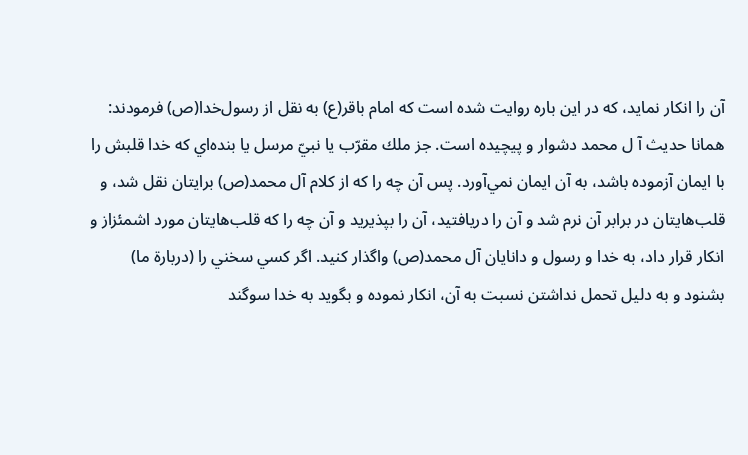آن را انكار نمايد، كه در اين باره روايت شده است كه امام باقر(ع) به نقل از رسول‌خدا(ص) فرمودند:
همانا حديث آ ل محمد دشوار و پيچيده است. جز ملك مقرّب يا نبيّ مرسل يا بنده‌اي كه خدا قلبش را با ايمان آزموده باشد، به آن ايمان نمي‌آورد. پس آن چه را كه از كلام آل محمد(ص) برايتان نقل شد، و قلب‌هايتان در برابر آن نرم شد و آن را دريافتيد، آن را بپذيريد و آن چه را كه قلب‌هايتان مورد اشمئزاز و انكار قرار داد، به خدا و رسول و دانايان آل محمد(ص) واگذار كنيد. اگر كسي سخني را (دربارة ما) بشنود و به دليل تحمل نداشتن نسبت به آن، انكار نموده و بگويد به خدا سوگند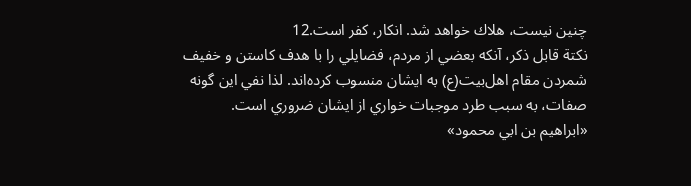چنين نيست، هلاك خواهد شد. انكار، كفر است.12
نكتة قابل ذكر، آنكه بعضي از مردم، فضايلي را با هدف كاستن و خفيف شمردن مقام اهل‌بيت(ع) به ايشان منسوب كرده‌اند. لذا نفي اين گونه صفات، به سبب طرد موجبات خواري از ايشان ضروري است.
«ابراهيم بن ابي محمود»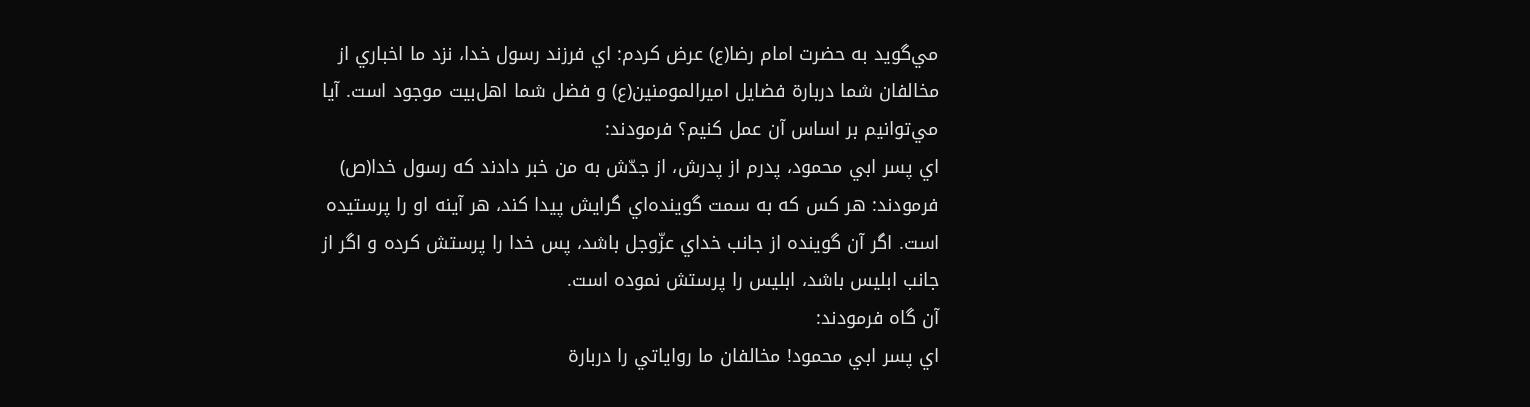مي‌گويد به حضرت امام رضا(ع) عرض كردم: اي فرزند رسول خدا، نزد ما اخباري از مخالفان شما دربارة فضايل اميرالمومنين(ع) و فضل شما اهل‌بيت موجود است. آيا مي‌توانيم بر اساس آن عمل كنيم؟ فرمودند:
اي پسر ابي محمود، پدرم از پدرش، از جدّش به من خبر دادند كه رسول خدا(ص) فرمودند: هر كس كه به سمت گوينده‌اي گرايش پيدا كند، هر آينه او را پرستيده است. اگر آن گوينده از جانب خداي عزّوجل باشد، پس خدا را پرستش كرده و اگر از جانب ابليس باشد، ابليس را پرستش نموده است.
آن گاه فرمودند:
اي پسر ابي محمود! مخالفان ما رواياتي را دربارة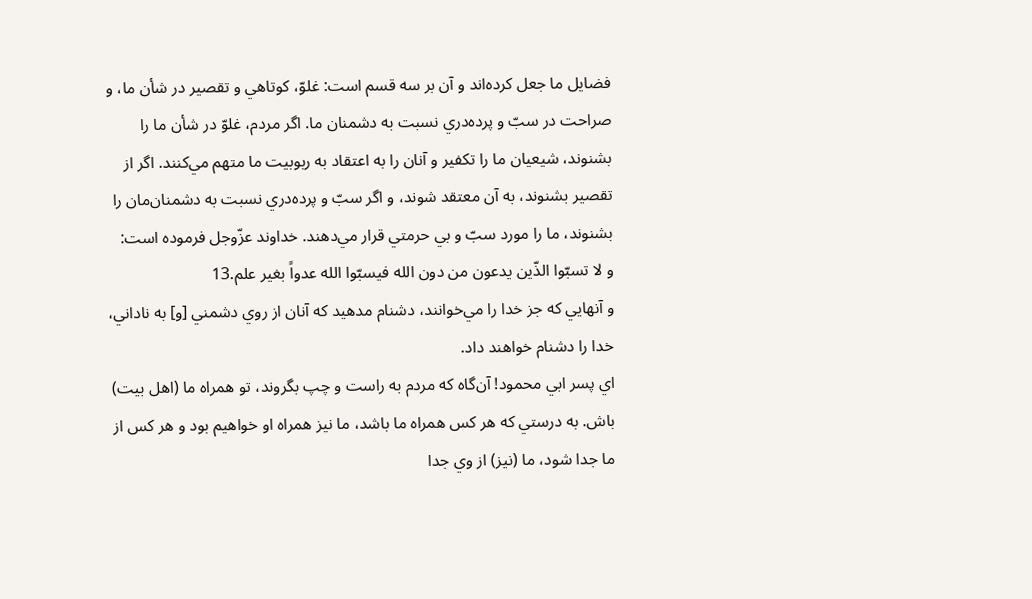فضايل ما جعل كرده‌اند و آن بر سه قسم است: غلوّ، كوتاهي و تقصير در شأن ما، و صراحت در سبّ و پرده‌دري نسبت به دشمنان ما. اگر مردم، غلوّ در شأن ما را بشنوند، شيعيان ما را تكفير و آنان را به اعتقاد به ربوبيت ما متهم مي‌كنند. اگر از تقصير بشنوند، به آن معتقد شوند، و اگر سبّ و پرده‌دري نسبت به دشمنان‌مان را بشنوند، ما را مورد سبّ و بي حرمتي قرار مي‌دهند. خداوند عزّوجل فرموده‌ است:
و لا تسبّوا الذّين يدعون من دون الله فيسبّوا الله عدواً بغير علم.13
و آنهايي كه جز خدا را مي‌خوانند، دشنام مدهيد كه آنان از روي دشمني [و] به ناداني، خدا را دشنام خواهند داد.
اي پسر ابي محمود! آن‌گاه كه مردم به راست و چپ بگروند، تو همراه ما (اهل بيت) باش. به درستي كه هر كس همراه ما باشد، ما نيز همراه او خواهيم بود و هر كس از ما جدا شود، ما (نيز) از وي جدا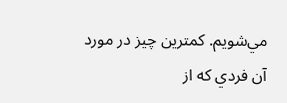مي‌شويم. كمترين چيز در مورد آن فردي كه از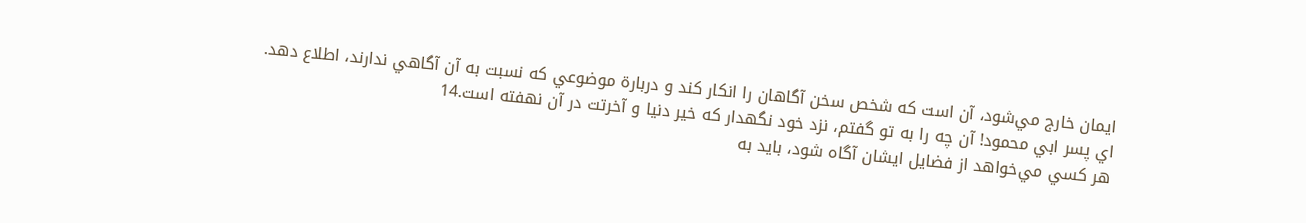ايمان خارج مي‌شود، آن است كه شخص سخن آگاهان را انكار كند و دربارة موضوعي كه نسبت به آن آگاهي ندارند، اطلاع دهد.
اي پسر ابي محمود! آن چه را به تو گفتم، نزد خود نگهدار كه خير دنيا و آخرتت در آن نهفته است.14
هر كسي مي‌خواهد از فضايل ايشان آگاه شود، بايد به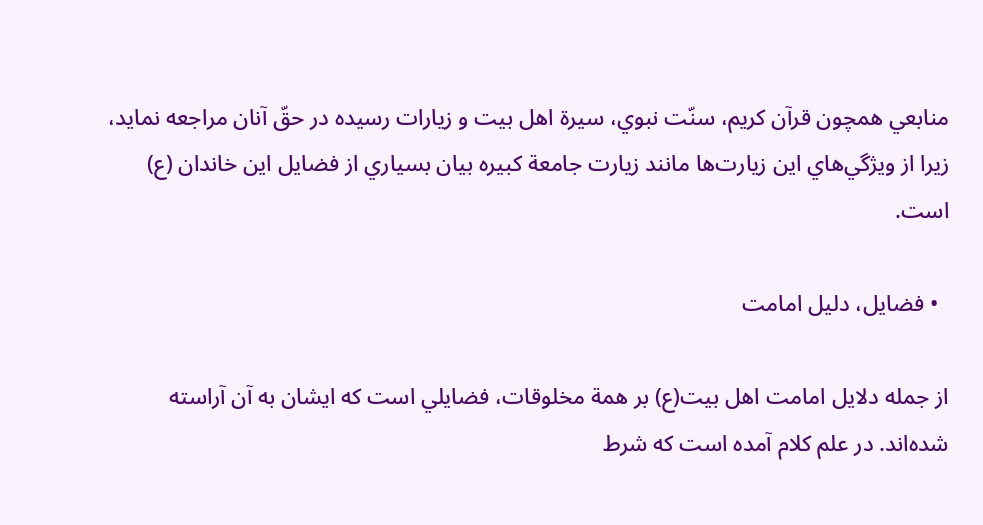منابعي همچون قرآن كريم، سنّت نبوي، سيرة اهل بيت و زيارات رسيده در حقّ آنان مراجعه نمايد، زيرا از ويژگي‌هاي اين زيارت‌ها مانند زيارت جامعة كبيره بيان بسياري از فضايل اين خاندان (ع) است.

  • فضايل، دليل امامت

از جمله دلايل امامت اهل بيت(ع) بر همة مخلوقات، فضايلي است كه ايشان به آن آراسته شده‌اند. در علم كلام آمده است كه شرط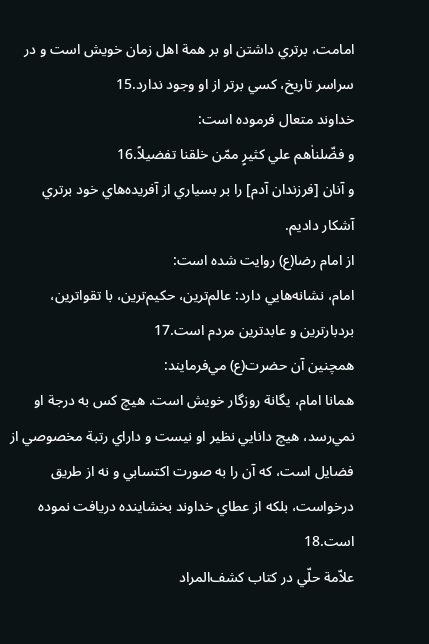امامت، برتري داشتن او بر همة اهل زمان خويش است و در سراسر تاريخ، كسي برتر از او وجود ندارد.15
خداوند متعال فرموده است:
و فضّلناٰهم علي كثيرٍ ممّن خلقنا تفضيلاً.16
و آنان [فرزندان آدم] را بر بسياري از آفريده‌هاي خود برتري آشكار داديم.
از امام رضا(ع) روايت شده است:
امام، نشانه‌هايي دارد: عالم‌ترين، حكيم‌ترين، با تقواترين، بردبارترين و عابدترين مردم است.17
همچنين آن حضرت(ع) مي‌فرمايند:
همانا امام، يگانة روزگار خويش است. هيچ كس به درجة او نمي‌رسد، هيچ دانايي نظير او نيست و داراي رتبة مخصوصي از فضايل است، كه آن را به صورت اكتسابي و نه از طريق درخواست، بلكه از عطاي خداوند بخشاينده دريافت نموده است.18
علاّمة حلّي در كتاب كشف‌المراد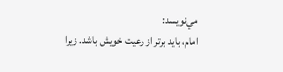مي‌نويسد:
امام، بايد برتر از رعيت خويش باشد. زيرا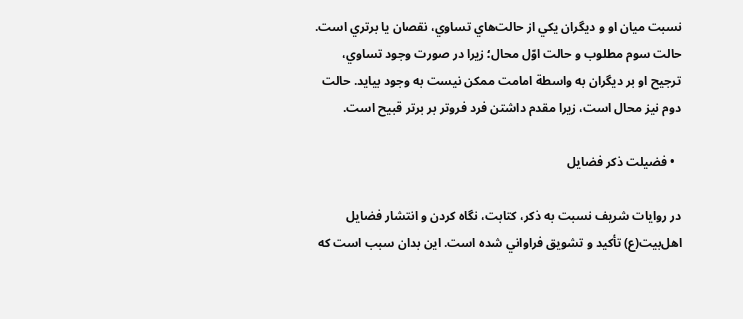نسبت‌ ميان او و ديگران يكي از حالت‌هاي تساوي، نقصان يا برتري است. حالت سوم مطلوب و حالت اوّل محال؛ زيرا در صورت وجود تساوي، ترجيح او بر ديگران به واسطة امامت ممكن نيست به وجود بيايد. حالت  دوم نيز محال است، زيرا مقدم داشتن فرد فروتر بر برتر قبيح است.

  • فضيلت ذكر فضايل

در روايات شريف نسبت به ذكر، كتابت، نگاه كردن و انتشار فضايل اهل‌بيت(ع) تأكيد و تشويق فراواني شده است. اين بدان سبب است كه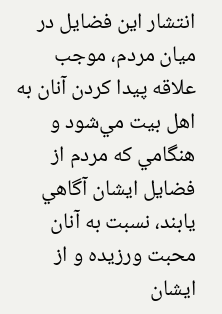انتشار اين فضايل در ميان مردم، موجب علاقه پيدا كردن آنان به اهل بيت مي‌شود و هنگامي كه مردم از فضايل ايشان آگاهي يابند، نسبت به آنان محبت ورزيده و از ايشان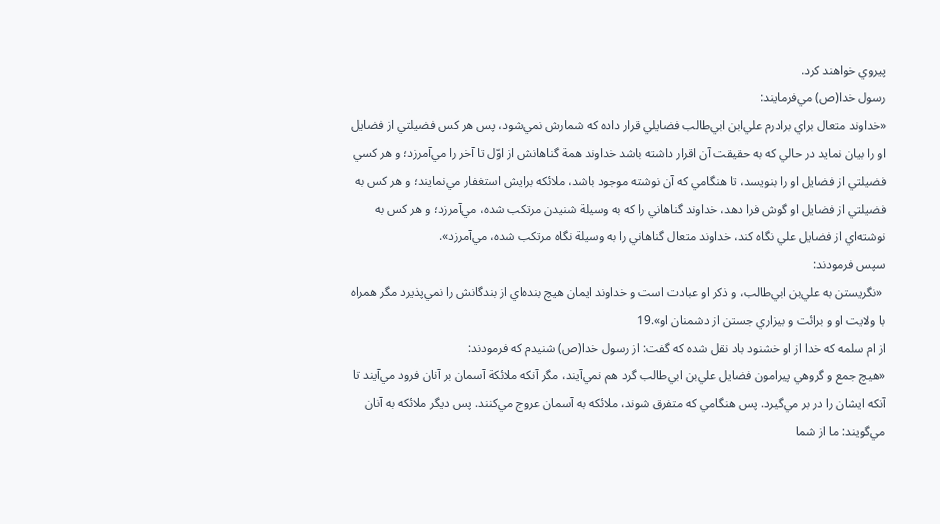پيروي خواهند كرد.
رسول خدا(ص) مي‌فرمايند:
«خداوند متعال براي برادرم علي‌ابن ابي‌طالب فضايلي قرار داده كه شمارش نمي‌شود، پس هر كس فضيلتي از فضايل او را بيان نمايد در حالي كه به حقيقت آن اقرار داشته باشد خداوند همة گناهانش از اوّل تا آخر را مي‌آمرزد؛ و هر كسي فضيلتي از فضايل او را بنويسد، تا هنگامي كه آن نوشته موجود باشد، ملائكه برايش استغفار مي‌نمايند؛ و هر كس به فضيلتي از فضايل او گوش فرا دهد، خداوند گناهاني را كه به وسيلة شنيدن مرتكب شده، مي‌آمرزد؛ و هر كس به نوشته‌اي از فضايل علي نگاه كند، خداوند متعال گناهاني را به وسيلة نگاه مرتكب شده، مي‌آمرزد».
سپس فرمودند:
 «نگريستن به علي‌بن ابي‌طالب، و ذكر او عبادت است و خداوند ايمان هيچ بنده‌اي از بندگانش را نمي‌پذيرد مگر همراه با ولايت او و برائت و بيزاري جستن از دشمنان او».19
از ام سلمه كه خدا از او خشنود باد نقل شده كه گفت: از رسول خدا(ص) شنيدم كه فرمودند:
«هيچ جمع و گروهي پيرامون فضايل علي‌بن ابي‌طالب گرد هم نمي‌آيند، مگر آنكه ملائكة آسمان بر آنان فرود مي‌آيند تا آنكه ايشان را در بر مي‌گيرد. پس هنگامي كه متفرق شوند، ملائكه به آسمان عروج مي‌كنند. پس ديگر ملائكه به آنان مي‌گويند: ما از شما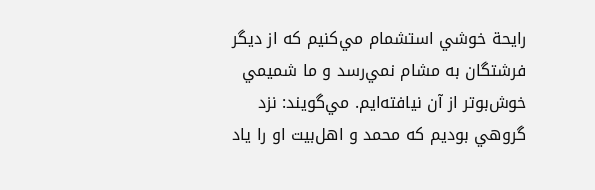رايحة خوشي استشمام مي‌كنيم كه از ديگر فرشتگان به مشام نمي‌رسد و ما شميمي خوش‌بوتر از آن نيافته‌ايم. مي‌گويند: نزد گروهي بوديم كه محمد و اهل‌بيت او را ياد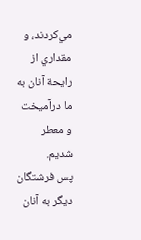مي‌كردند، و مقداري از رايحة آنان به ما درآميخت و معطر شديم.
پس فرشتگان ديگر به آنان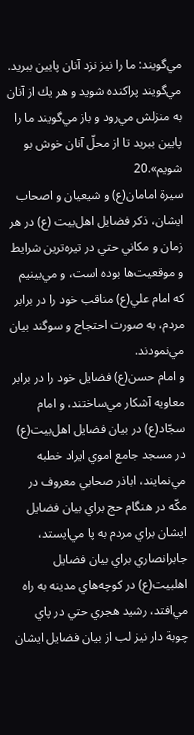مي‌گويند: ما را نيز نزد آنان پايين ببريد. مي‌گويند پراكنده شويد و هر يك از آنان به منزلش مي‌رود و باز مي‌گويند ما را پايين ببريد تا از محلّ آنان خوش بو شويم».20
سيرة امامان(ع) و شيعيان و اصحاب ايشان، ذكر فضايل اهل‌بيت (ع) در هر زمان و مكاني حتي در تيره‌ترين شرايط و موقعيت‌ها بوده است، و مي‌بينيم كه امام علي(ع) مناقب خود را در برابر مردم، به صورت احتجاج و سوگند بيان مي‌نمودند.
و امام حسن(ع) فضايل خود را در برابر معاويه آشكار مي‌ساختند، و امام سجّاد(ع) در بيان فضايل اهل‌بيت(ع) در مسجد جامع اموي ايراد خطبه مي‌نمايند، اباذر صحابي معروف در مكّه در هنگام حج براي بيان فضايل ايشان براي مردم به پا مي‌ايستد، جابرانصاري براي بيان فضايل اهلبيت(ع) در كوچه‌هاي مدينه به راه مي‌افتد، رشيد هجري حتي در پاي چوبة دار نيز لب از بيان فضايل ايشان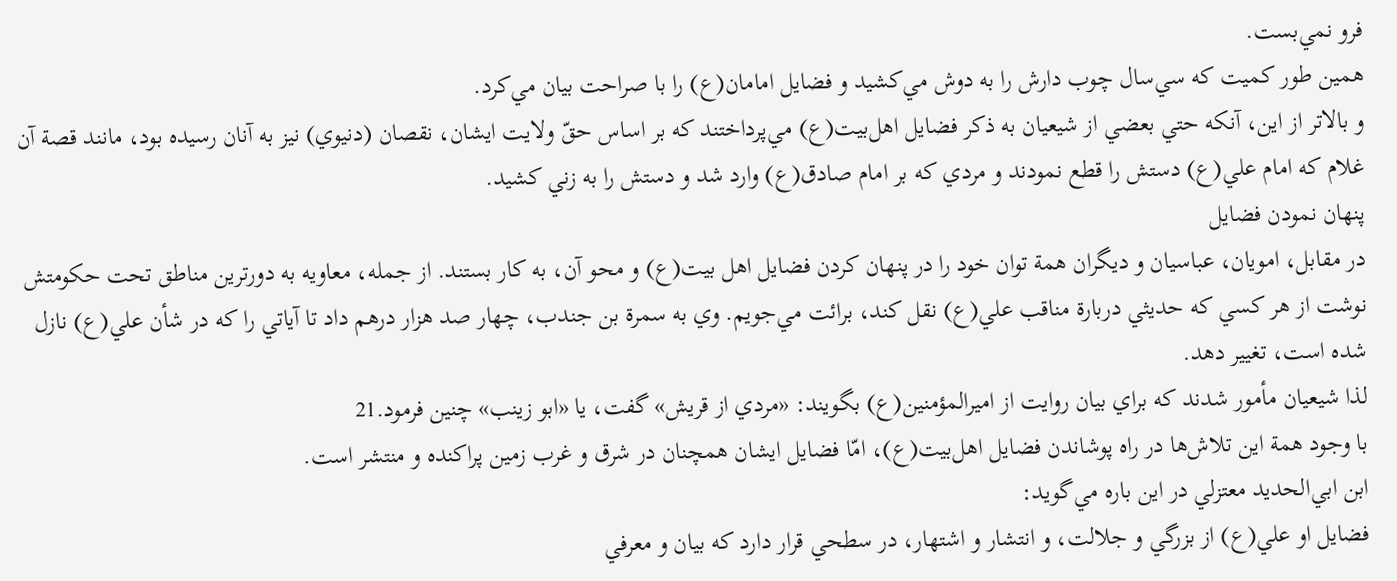فرو نمي‌بست.
همين طور كميت كه سي‌سال چوب دارش را به دوش مي‌كشيد و فضايل امامان(ع) را با صراحت بيان مي‌كرد.
و بالاتر از اين، آنكه حتي بعضي از شيعيان به ذكر فضايل اهل‌بيت(ع) مي‌پرداختند كه بر اساس حقّ ولايت ايشان، نقصان (دنيوي) نيز به آنان رسيده بود، مانند قصة آن غلام كه امام علي(ع) دستش را قطع نمودند و مردي كه بر امام صادق(ع) وارد شد و دستش را به زني كشيد.
پنهان نمودن فضايل
در مقابل، امويان، عباسيان و ديگران همة توان خود را در پنهان كردن فضايل اهل بيت(ع) و محو آن، به كار بستند. از جمله، معاويه به دورترين مناطق تحت حكومتش نوشت از هر كسي كه حديثي دربارة مناقب علي(ع) نقل كند، برائت مي‌جويم. وي به سمرة بن جندب، چهار صد هزار درهم داد تا آياتي را كه در شأن علي(ع) نازل شده است، تغيير دهد.
لذا شيعيان مأمور شدند كه براي بيان روايت از اميرالمؤمنين(ع) بگويند: «مردي از قريش» گفت، يا «ابو زينب» چنين فرمود.21
با وجود همة اين تلاش‌ها در راه پوشاندن فضايل اهل‌بيت(ع)، امّا فضايل ايشان همچنان در شرق و غرب زمين پراكنده و منتشر است.
ابن ابي‌الحديد معتزلي در اين باره مي‌گويد:
فضايل او علي(ع) از بزرگي و جلالت، و انتشار و اشتهار، در سطحي قرار دارد كه بيان و معرفي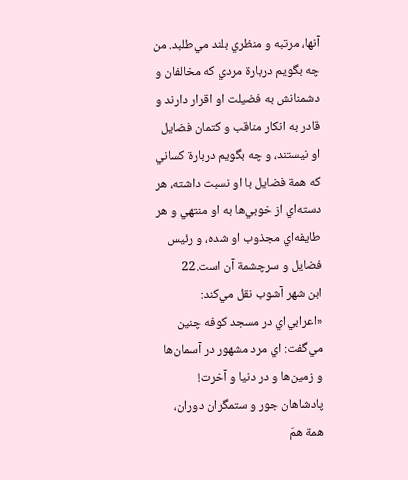آنها، مرتبه و منظري بلند مي‌طلبد. من چه بگويم دربارة مردي كه مخالفان و دشمنانش به فضيلت او اقرار دارند و قادر به انكار مناقب و كتمان فضايل او نيستند، و چه بگويم دربارة كساني كه همة فضايل با او نسبت داشته، هر دسته‌اي از خوبي‌ها به او منتهي و هر طايفه‌اي مجذوب او شده، و رئيس فضايل و سرچشمة آن است.22
ابن شهر آشوب نقل مي‌كند: «اعرابي‌اي در مسجد كوفه چنين مي‌گفت: اي مرد مشهور در آسمان‌ها و زمين‌ها و در دنيا و آخرت! پادشاهان جور و ستمگران دوران، همة همّ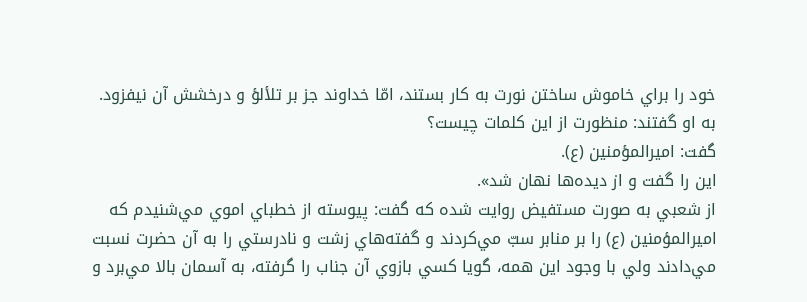خود را براي خاموش ساختن نورت به كار بستند، امّا خداوند جز بر تلألؤ و درخشش آن نيفزود.
به او گفتند: منظورت از اين كلمات چيست؟
گفت: اميرالمؤمنين (ع).
اين را گفت و از ديده‌ها نهان شد».
از شعبي به صورت مستفيض روايت شده كه گفت: پيوسته از خطباي اموي مي‌شنيدم كه اميرالمؤمنين (ع) را بر منابر سبّ مي‌كردند و گفته‌هاي زشت و نادرستي را به آن حضرت نسبت مي‌دادند ولي با وجود اين همه، گويا كسي بازوي آن جناب را گرفته، به آسمان بالا مي‌برد و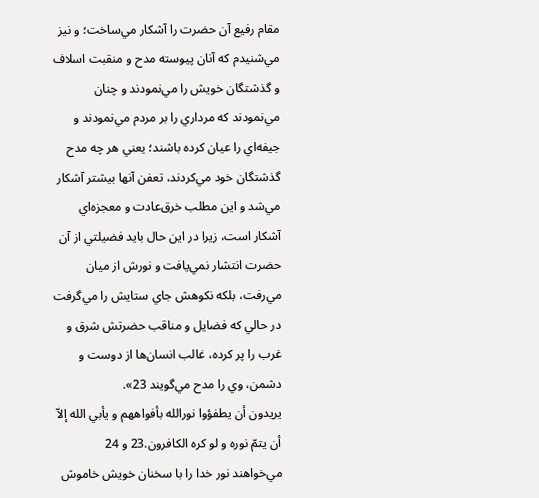مقام رفيع آن حضرت را آشكار مي‌ساخت؛ و نيز مي‌شنيدم كه آنان پيوسته مدح و منقبت اسلاف و گذشتگان خويش را مي‌نمودند و چنان مي‌نمودند كه مرداري را بر مردم مي‌نمودند و جيفه‌اي را عيان كرده باشند؛ يعني هر چه مدح گذشتگان خود مي‌كردند، تعفن آنها بيشتر آشكار مي‌شد و اين مطلب خرق‌عادت و معجزه‌اي آشكار است، زيرا در اين حال بايد فضيلتي از آن حضرت انتشار نمي‌يافت و نورش از ميان مي‌رفت، بلكه نكوهش جاي ستايش را مي‌گرفت در حالي كه فضايل و مناقب حضرتش شرق و غرب را پر كرده، غالب انسان‌ها از دوست و دشمن، وي را مدح مي‌گويند 23».
يريدون أن يطفؤوا نورالله بأفواههم و يأبي الله إلاّ أن يتمّ نوره و لو كره الكافرون.23 و 24
مي‌خواهند نور خدا را با سخنان خويش خاموش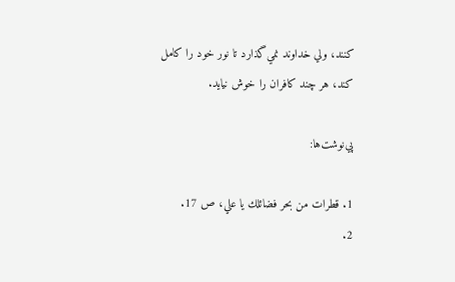كنند، ولي خداوند نمي‌گذارد تا نور خود را كامل كند، هر چند كافران را خوش نيايد.

پي‌نوشت‌ها:

1. قطرات من بحر فضائلك يا علي، ص 17.
2.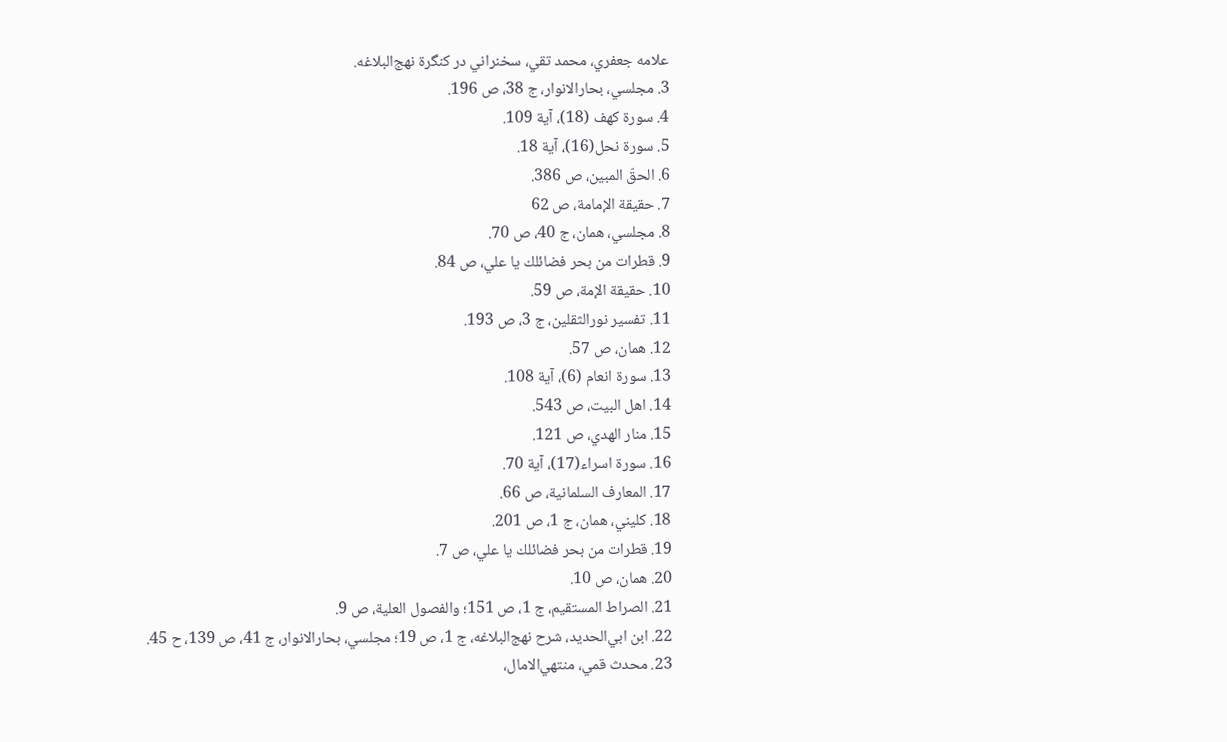علامه جعفري، محمد تقي، سخنراني در كنگرة نهج‌البلاغه.
3. مجلسي، بحارالانوار، ج 38، ص 196.
4. سورة كهف (18)، آية 109.
5. سورة نحل(16)، آية 18.
6. الحقّ المبين، ص 386.
7. حقيقة الإمامة، ص 62
8. مجلسي، همان، ج 40، ص 70.
9. قطرات من بحر فضائلك يا علي، ص 84.
10. حقيقة الإمة، ص 59.
11. تفسير نورالثقلين، ج 3، ص 193.
12. همان، ص 57.
13. سورة انعام (6)، آية 108.
14. اهل البيت، ص 543.
15. منار الهدي، ص 121.
16. سورة اسراء(17)، آية 70.
17. المعارف السلمانية، ص 66.
18. كليني، همان، ج 1، ص 201.
19. قطرات من بحر فضائلك يا علي، ص 7.
20. همان، ص 10.
21. الصراط المستقيم، ج 1، ص 151؛ والفصول العلية، ص 9.
22. ابن ابي‌الحديد، شرح نهج‌البلاغه، ج 1، ص 19؛ مجلسي، بحارالانوار، ج 41، ص 139، ح 45.
23. محدث قمي، منتهي‌الامال،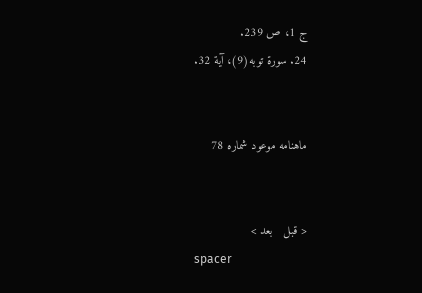ج 1، ص 239.
24. سورة توبه(9)، آية 32.


ماهنامه موعود شماره 78


< قبل   بعد >
spacer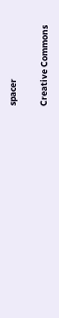spacer

Creative Commons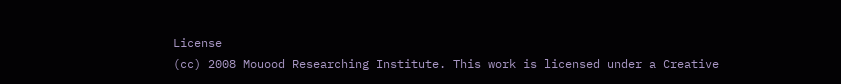License
(cc) 2008 Mouood Researching Institute. This work is licensed under a Creative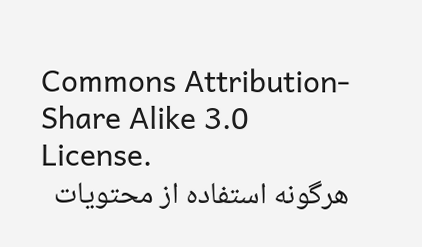Commons Attribution-Share Alike 3.0 License.
هرگونه استفاده از محتويات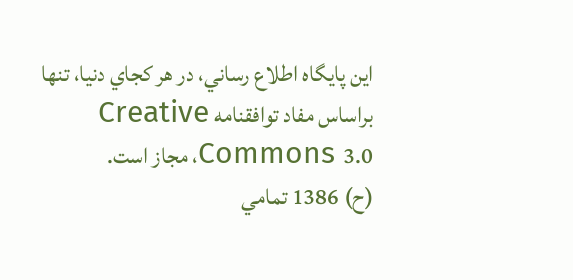اين پايگاه اطلاع رساني، در هر کجاي دنيا، تنها براساس مفاد توافقنامه Creative Commons 3.0، مجاز است.
(ح) 1386 تمامي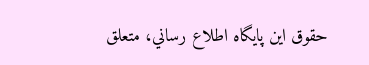حقوق اين پايگاه اطلاع رساني، متعلق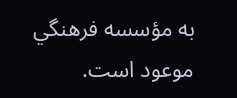به مؤسسه فرهنگي موعود است.